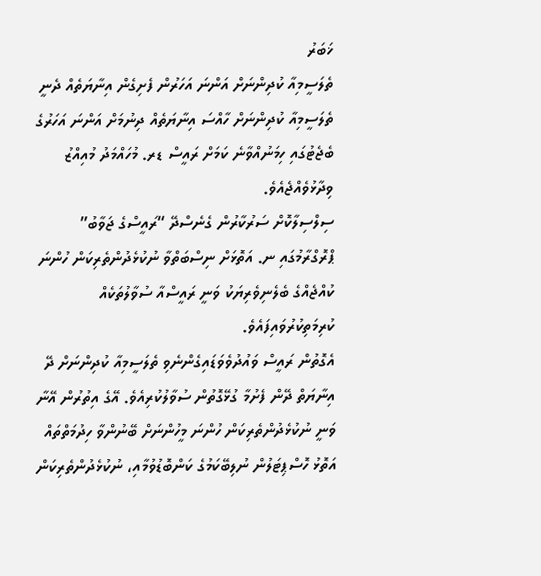ޚަބަރު
ތެލަސީމިއާ ކުދިންނަށް އަންނަ އަހަރުން ފެށިގެން އިނާޔަތެއް ދެނީ
ތެލަސީމިއާ ކުދިންނަށް ހާއްސަ އިނާޔަތެއް ދިނުމަށް އަންނަ އަހަރުގެ ބެޖެޓުގައި ހިމަނުއްވާނެ ކަމަށް ރައީސް ޑރ. މުހައްމަދު މުއިއްޒު ވިދާޅުވެއްޖެއެވެ.
ސިލްސިލާކޮށް ސަރުކާރުން ގެނެސްދޭ “ރައީސްގެ ޖަވާބު” ޕްރޮގްރާމުގައި ނ. އަތޮޅަށް ނިސްބަތްވާ ނުކުޅެދުންތެރިކަން ހުންނަ ކުއްޖެއްގެ ބެލެނިވެރިޔަކު ވަނީ ރައީސްއާ ސުވާލުތަކެއް ކުރިމަތިކުރުވައިފައެވެ.
އެގޮތުން ރައީސް ވައުދުވެވަޑައިގެންނެވި ތެލަސީމިއާ ކުދިންނަށް ދޭ އިނާޔަތް ދޭން ފެށުމާ ގުޅޭގޮތުން ސުވާލުކުރިއެވެ. އޭގެ އިތުރުން އޭނާ ވަނީ ނުކުޅެދުންތެރިކަން ހުންނަ މީހުންނަށް ބޭނުންވާ ހިދުމަތްތައް އަތޮޅު ހޮސްޕިޓަލުން ނުލިބޭކަމުގެ ކަންބޮޑުވުމާއި، ނުކުޅެދުންތެރިކަން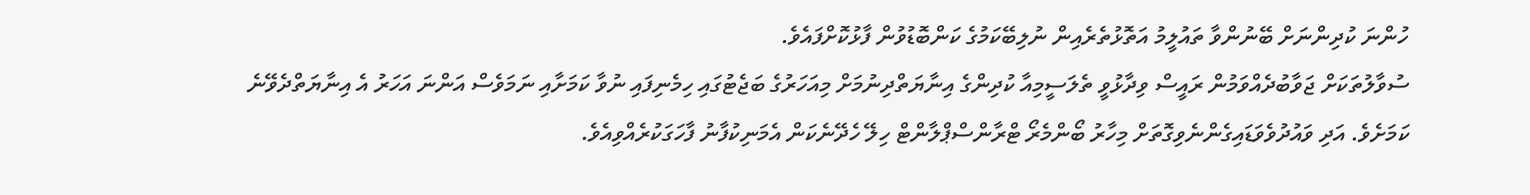ހުންނަ ކުދިންނަށް ބޭނުންވާ ތައުލީމު އަތޮޅުތެރެއިން ނުލިބޭކަމުގެ ކަންބޮޑުވުން ފާޅުކޮށްފައެވެ.
ސުވާލުތަކަށް ޖަވާބުދެއްވަމުން ރައީސް ވިދާޅުވީ ތެލަސީމިއާ ކުދިންގެ އިނާޔަތްދިނުމަށް މިއަހަރުގެ ބަޖެޓުގައި ހިމެނިފައި ނުވާ ކަމަށާއި ނަމަވެސް އަންނަ އަހަރު އެ އިނާޔަތްދެވޭނެ ކަމަށެވެ. އަދި ވައުދުވެވަޑައިގެންނެވިގޮތަށް މިހާރު ބޯންމެރޯ ޓްރާންސްޕްލާންޓް ހިލޭ ހެދޭނެކަން އެމަނިކުފާނު ފާހަގަކުރެއްވިއެވެ.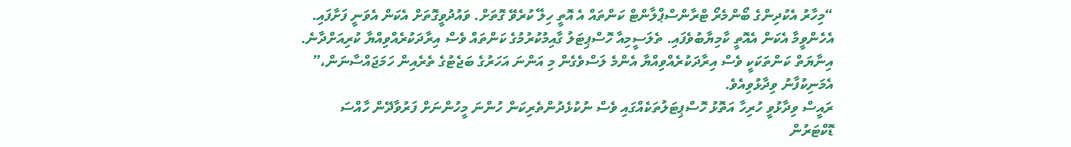“މިހާރު އެކުދިންގެ ބޯންމެރޯ ޓްރާންސްޕްލާންޓް ކަންތައް އެ އޮތީ ހިލޭ ކުރެވޭ ގޮތަށް. ވައުދުވީގޮތަށް އެކަން އެވަނީ ފަށާފައި. އެހެންވީމާ އެކަން އެއޮތީ ކާމިޔާބުވެފައި. ތެލަސީމިއާ ހޮސްޕިޓަލު ގާއިމުކުރުމުގެ ކަންތައް ވެސް އިރާދަކުރެއްވިއްޔާ ކުރިއަށްދާނެ. އިނާޔަތް ކަންތަކަކީ ވެސް އިރާދަކުރެއްވިއްޔާ އެންމެ ލަސްވެގެން މި އަންނަ އަހަރުގެ ބަޖެޓުގެ ތެރެއިން ހަމަޖައްސާނަން،” އެމަނިކުފާނު ވިދާޅުވިއެވެ.
ރައީސް ވިދާޅުވީ ހުރިހާ އަތޮޅު ހޮސްޕިޓަލުތަކެއްގައި ވެސް ނުކުޅެދުންތެރިކަން ހުންނަ މީހުންނަށް ފަރުވާދޭން ހާއްސަ ޑޮކްޓަރުން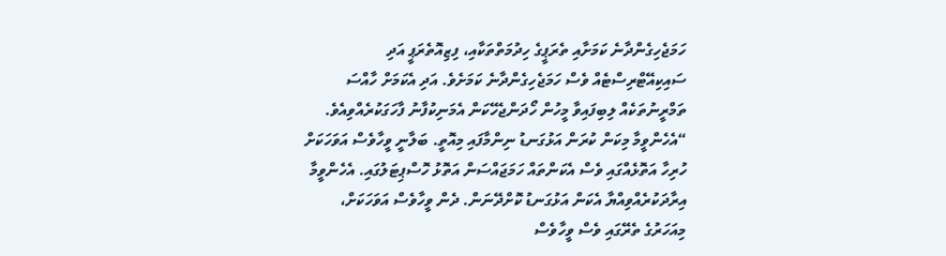ހަމަޖެހިގެންދާނެ ކަމަށާއި ތެރަޕީގެ ހިދުމަތްތަކާއި، ފިޒިއޮތެރަޕީ އަދި ސައިކިއޭޓްރިސްޓެއް ވެސް ހަމަޖެހިގެންދާނެ ކަމަށެވެ. އަދި އެކަމަށް ހާއްސަ ތަމްރީނުތަކެއް ލިބިފައިވާ މީހުން ހޯދަންޖެހޭކަން އެމަނިކުފާނު ފާހަގަކުރެއްވިއެވެ.
“އެހެންވީމާ މިކަން ކުރަން އަޅުގަނޑު ނިންމާފައި މިއޮތީ. ބަލާނީ ވީހާވެސް އަވަހަކަށް ހުރިހާ އަތޮޅެއްގައި ވެސް އެކަންތައް ހަމަޖައްސަން އަތޮޅު ހޮސްޕިޓަލުގައި. އެހެންވީމާ އިރާދަކުރެއްވިއްޔާ އެކަން އަޅުގަނޑު ކޮށްދޭނަން. ދެން ވީހާވެސް އަވަހަކަށް، މިއަހަރުގެ ތެރޭގައި ވެސް ވީހާވެސް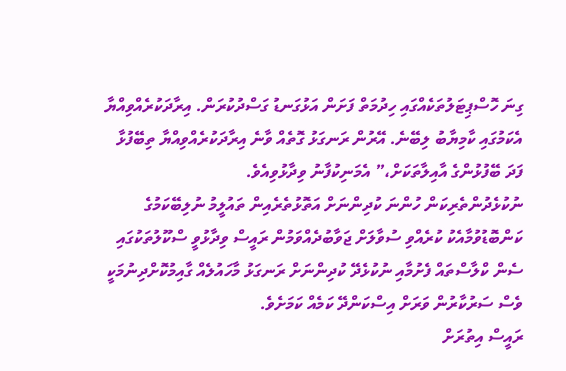ގިނަ ހޮސްޕިޓަލުތަކެއްގައި ހިދުމަތް ފަށަން އަޅުގަނޑު ގަސްދުކުރަން. އިރާދަކުރެއްވިއްޔާ އެކަމުގައި ކާމިޔާބު ލިބޭނެ. އޭރުން ރަނގަޅު ގޮތެއް ވާނެ އިރާދަކުރެއްވިއްޔާ ތިބޭފުޅާ ފަދަ ބޭފުޅުންގެ އާއިލާތަކަށް،” އެމަނިކުފާނު ވިދާޅުވިއެވެ.
ނުކުޅެދުންތެރިކަން ހުންނަ ކުދިންނަށް އަތޮޅުތެރެއިން ތައުލީމު ނުލިބޭކަމުގެ ކަންބޮޑުވުމާއެކު ކުރެއްވި ސުވާލަށް ޖަވާބުދެއްވަމުން ރައީސް ވިދާޅުވީ ސްކޫލުތަކުގައި ސެން ކްލާސްތައް ފެށުމާއި ނުކުޅެދޭ ކުދިންނަށް ރަނގަޅު މާހައުލެއް ގާއިމުކޮށްދިނުމަކީ ވެސް ސަރުކާރުން ވަރަށް އިސްކަންދޭ ކަމެއް ކަމަށެވެ.
ރައީސް އިތުރަށް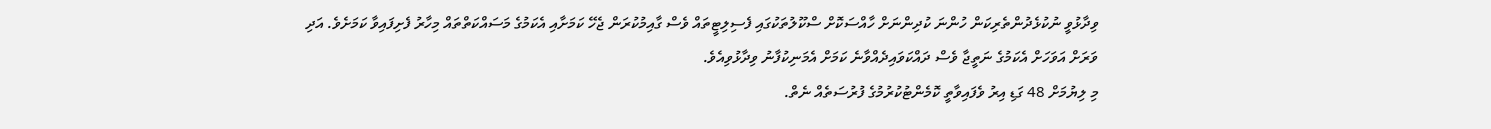ވިދާޅުވީ ނުކުޅެދުންތެރިކަން ހުންނަ ކުދިންނަށް ހާއްސަކޮށް ސްކޫލުތަކުގައި ފެސިލިޓީތައް ވެސް ގާއިމުކުރަން ޖެހޭ ކަމަށާއި އެކަމުގެ މަސައްކަތްތައް މިހާރު ފެށިފައިވާ ކަމަށެވެ. އަދި ވަރަށް އަވަހަށް އެކަމުގެ ނަތީޖާ ވެސް ދައްކަވައިދެއްވާނެ ކަމަށް އެމަނިކުފާނު ވިދާޅުވިއެވެ.
މި ލިޔުމަށް 48 ގަޑި އިރު ވެފައިވާތީ ކޮމެންޓުކުރުމުގެ ފުރުސަތެއް ނެތް.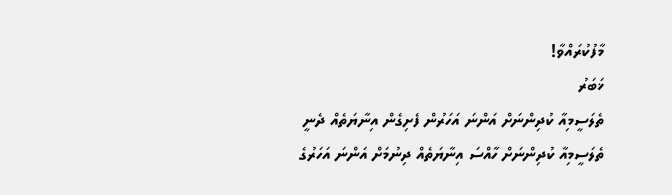މާފުކުރައްވާ!
ޚަބަރު
ތެލަސީމިއާ ކުދިންނަށް އަންނަ އަހަރުން ފެށިގެން އިނާޔަތެއް ދެނީ
ތެލަސީމިއާ ކުދިންނަށް ހާއްސަ އިނާޔަތެއް ދިނުމަށް އަންނަ އަހަރުގެ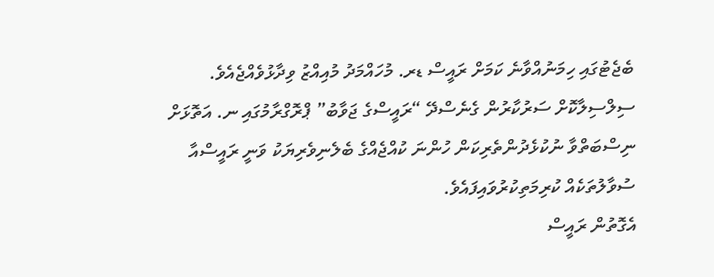ބެޖެޓުގައި ހިމަނުއްވާނެ ކަމަށް ރައީސް ޑރ. މުހައްމަދު މުއިއްޒު ވިދާޅުވެއްޖެއެވެ.
ސިލްސިލާކޮށް ސަރުކާރުން ގެނެސްދޭ “ރައީސްގެ ޖަވާބު” ޕްރޮގްރާމުގައި ނ. އަތޮޅަށް ނިސްބަތްވާ ނުކުޅެދުންތެރިކަން ހުންނަ ކުއްޖެއްގެ ބެލެނިވެރިޔަކު ވަނީ ރައީސްއާ ސުވާލުތަކެއް ކުރިމަތިކުރުވައިފައެވެ.
އެގޮތުން ރައީސް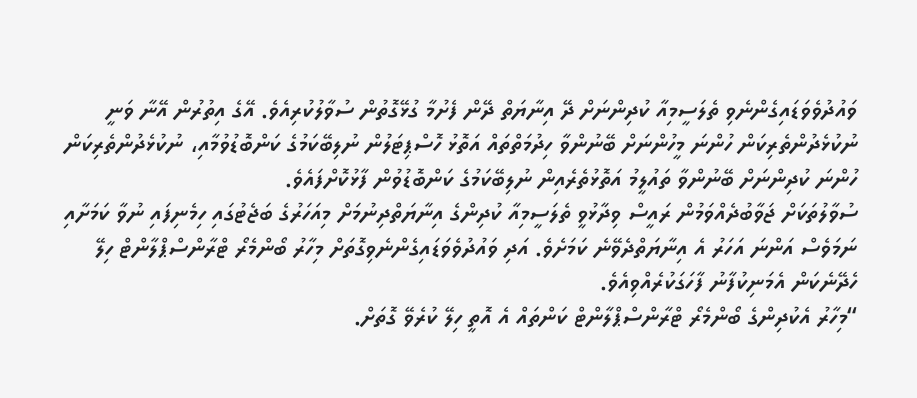ވައުދުވެވަޑައިގެންނެވި ތެލަސީމިއާ ކުދިންނަށް ދޭ އިނާޔަތް ދޭން ފެށުމާ ގުޅޭގޮތުން ސުވާލުކުރިއެވެ. އޭގެ އިތުރުން އޭނާ ވަނީ ނުކުޅެދުންތެރިކަން ހުންނަ މީހުންނަށް ބޭނުންވާ ހިދުމަތްތައް އަތޮޅު ހޮސްޕިޓަލުން ނުލިބޭކަމުގެ ކަންބޮޑުވުމާއި، ނުކުޅެދުންތެރިކަން ހުންނަ ކުދިންނަށް ބޭނުންވާ ތައުލީމު އަތޮޅުތެރެއިން ނުލިބޭކަމުގެ ކަންބޮޑުވުން ފާޅުކޮށްފައެވެ.
ސުވާލުތަކަށް ޖަވާބުދެއްވަމުން ރައީސް ވިދާޅުވީ ތެލަސީމިއާ ކުދިންގެ އިނާޔަތްދިނުމަށް މިއަހަރުގެ ބަޖެޓުގައި ހިމެނިފައި ނުވާ ކަމަށާއި ނަމަވެސް އަންނަ އަހަރު އެ އިނާޔަތްދެވޭނެ ކަމަށެވެ. އަދި ވައުދުވެވަޑައިގެންނެވިގޮތަށް މިހާރު ބޯންމެރޯ ޓްރާންސްޕްލާންޓް ހިލޭ ހެދޭނެކަން އެމަނިކުފާނު ފާހަގަކުރެއްވިއެވެ.
“މިހާރު އެކުދިންގެ ބޯންމެރޯ ޓްރާންސްޕްލާންޓް ކަންތައް އެ އޮތީ ހިލޭ ކުރެވޭ ގޮތަށް.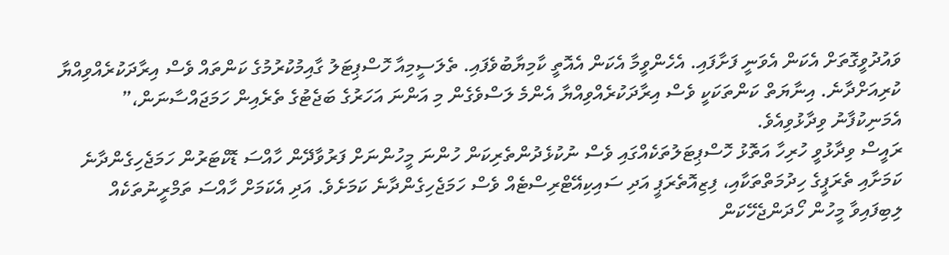ވައުދުވީގޮތަށް އެކަން އެވަނީ ފަށާފައި. އެހެންވީމާ އެކަން އެއޮތީ ކާމިޔާބުވެފައި. ތެލަސީމިއާ ހޮސްޕިޓަލު ގާއިމުކުރުމުގެ ކަންތައް ވެސް އިރާދަކުރެއްވިއްޔާ ކުރިއަށްދާނެ. އިނާޔަތް ކަންތަކަކީ ވެސް އިރާދަކުރެއްވިއްޔާ އެންމެ ލަސްވެގެން މި އަންނަ އަހަރުގެ ބަޖެޓުގެ ތެރެއިން ހަމަޖައްސާނަން،” އެމަނިކުފާނު ވިދާޅުވިއެވެ.
ރައީސް ވިދާޅުވީ ހުރިހާ އަތޮޅު ހޮސްޕިޓަލުތަކެއްގައި ވެސް ނުކުޅެދުންތެރިކަން ހުންނަ މީހުންނަށް ފަރުވާދޭން ހާއްސަ ޑޮކްޓަރުން ހަމަޖެހިގެންދާނެ ކަމަށާއި ތެރަޕީގެ ހިދުމަތްތަކާއި، ފިޒިއޮތެރަޕީ އަދި ސައިކިއޭޓްރިސްޓެއް ވެސް ހަމަޖެހިގެންދާނެ ކަމަށެވެ. އަދި އެކަމަށް ހާއްސަ ތަމްރީނުތަކެއް ލިބިފައިވާ މީހުން ހޯދަންޖެހޭކަން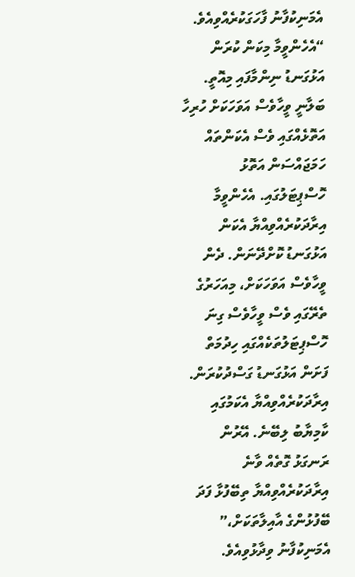އެމަނިކުފާނު ފާހަގަކުރެއްވިއެވެ.
“އެހެންވީމާ މިކަން ކުރަން އަޅުގަނޑު ނިންމާފައި މިއޮތީ. ބަލާނީ ވީހާވެސް އަވަހަކަށް ހުރިހާ އަތޮޅެއްގައި ވެސް އެކަންތައް ހަމަޖައްސަން އަތޮޅު ހޮސްޕިޓަލުގައި. އެހެންވީމާ އިރާދަކުރެއްވިއްޔާ އެކަން އަޅުގަނޑު ކޮށްދޭނަން. ދެން ވީހާވެސް އަވަހަކަށް، މިއަހަރުގެ ތެރޭގައި ވެސް ވީހާވެސް ގިނަ ހޮސްޕިޓަލުތަކެއްގައި ހިދުމަތް ފަށަން އަޅުގަނޑު ގަސްދުކުރަން. އިރާދަކުރެއްވިއްޔާ އެކަމުގައި ކާމިޔާބު ލިބޭނެ. އޭރުން ރަނގަޅު ގޮތެއް ވާނެ އިރާދަކުރެއްވިއްޔާ ތިބޭފުޅާ ފަދަ ބޭފުޅުންގެ އާއިލާތަކަށް،” އެމަނިކުފާނު ވިދާޅުވިއެވެ.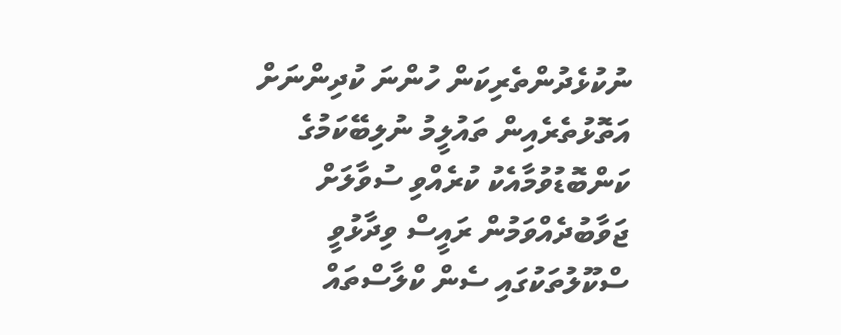ނުކުޅެދުންތެރިކަން ހުންނަ ކުދިންނަށް އަތޮޅުތެރެއިން ތައުލީމު ނުލިބޭކަމުގެ ކަންބޮޑުވުމާއެކު ކުރެއްވި ސުވާލަށް ޖަވާބުދެއްވަމުން ރައީސް ވިދާޅުވީ ސްކޫލުތަކުގައި ސެން ކްލާސްތައް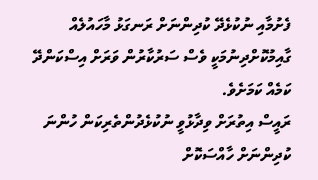ފެށުމާއި ނުކުޅެދޭ ކުދިންނަށް ރަނގަޅު މާހައުލެއް ގާއިމުކޮށްދިނުމަކީ ވެސް ސަރުކާރުން ވަރަށް އިސްކަންދޭ ކަމެއް ކަމަށެވެ.
ރައީސް އިތުރަށް ވިދާޅުވީ ނުކުޅެދުންތެރިކަން ހުންނަ ކުދިންނަށް ހާއްސަކޮށް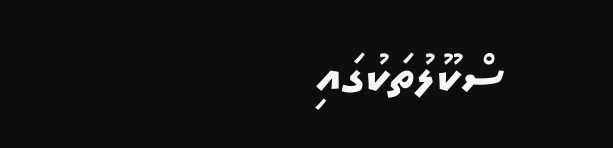ސްކޫލުތަކުގައި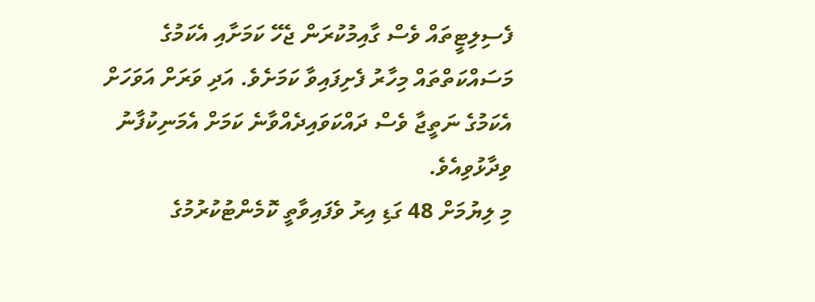ފެސިލިޓީތައް ވެސް ގާއިމުކުރަން ޖެހޭ ކަމަށާއި އެކަމުގެ މަސައްކަތްތައް މިހާރު ފެށިފައިވާ ކަމަށެވެ. އަދި ވަރަށް އަވަހަށް އެކަމުގެ ނަތީޖާ ވެސް ދައްކަވައިދެއްވާނެ ކަމަށް އެމަނިކުފާނު ވިދާޅުވިއެވެ.
މި ލިޔުމަށް 48 ގަޑި އިރު ވެފައިވާތީ ކޮމެންޓުކުރުމުގެ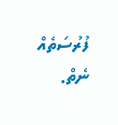ފުރުސަތެއް ނެތް.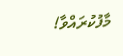މާފުކުރައްވާ!